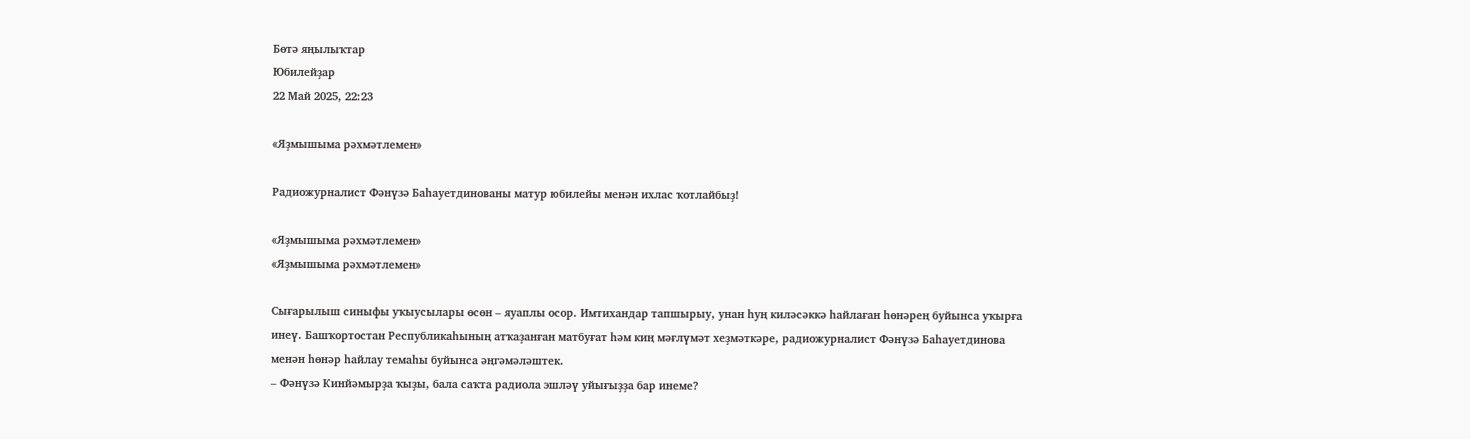Бөтә яңылыҡтар
Юбилейҙар
22 Май 2025, 22:23

«Яҙмышыма рәхмәтлемен»

Радиожурналист Фәнүзә Баһауетдинованы матур юбилейы менән ихлас ҡотлайбыҙ!

«Яҙмышыма рәхмәтлемен»
«Яҙмышыма рәхмәтлемен»

Сығарылыш синыфы уҡыусылары өсөн – яуаплы осор. Имтихандар тапшырыу, унан һуң киләсәккә һайлаған һөнәрең буйынса уҡырға инеү. Башҡортостан Республикаһының атҡаҙанған матбуғат һәм киң мәғлүмәт хеҙмәткәре, радиожурналист Фәнүзә Баһауетдинова менән һөнәр һайлау темаһы буйынса әңгәмәләштек.
– Фәнүзә Кинйәмырҙа ҡыҙы, бала саҡта радиола эшләү уйығыҙҙа бар инеме?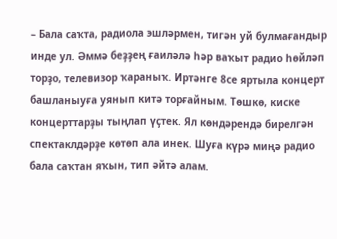– Бала саҡта, радиола эшләрмен, тигән уй булмағандыр инде ул. Әммә беҙҙең ғаиләлә һәр ваҡыт радио һөйләп торҙо, телевизор ҡараныҡ. Иртәнге 8се яртыла концерт башланыуға уянып китә торғайным. Төшкө, киске концерттарҙы тыңлап үҫтек. Ял көндәрендә бирелгән спектаклдәрҙе көтөп ала инек. Шуға күрә миңә радио бала саҡтан яҡын, тип әйтә алам.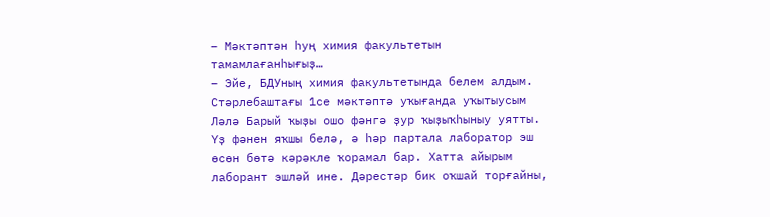– Мәктәптән һуң химия факультетын тамамлағанһығыҙ…
– Эйе, БДУның химия факультетында белем алдым. Стәрлебаштағы 1се мәктәптә уҡығанда уҡытыусым Ләлә Барый ҡыҙы ошо фәнгә ҙур ҡыҙыҡһыныу уятты. Үҙ фәнен яҡшы белә, ә һәр партала лаборатор эш өсөн бөтә кәрәкле ҡорамал бар. Хатта айырым лаборант эшләй ине. Дәрестәр бик оҡшай торғайны,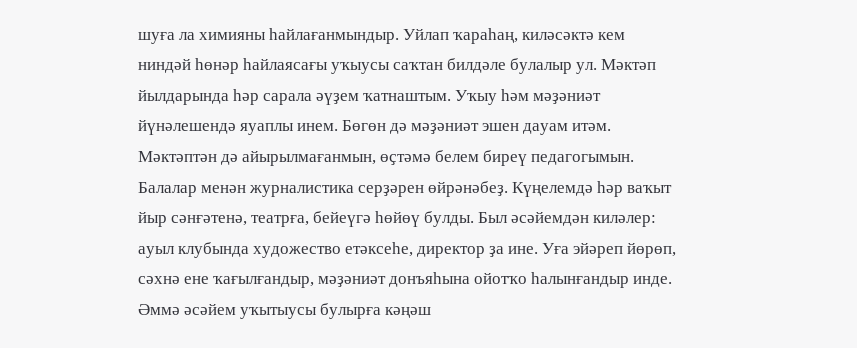шуға ла химияны һайлағанмындыр. Уйлап ҡараһаң, киләсәктә кем ниндәй һөнәр һайлаясағы уҡыусы саҡтан билдәле булалыр ул. Мәктәп йылдарында һәр сарала әүҙем ҡатнаштым. Уҡыу һәм мәҙәниәт йүнәлешендә яуаплы инем. Бөгөн дә мәҙәниәт эшен дауам итәм. Мәктәптән дә айырылмағанмын, өҫтәмә белем биреү педагогымын. Балалар менән журналистика серҙәрен өйрәнәбеҙ. Күңелемдә һәр ваҡыт йыр сәнғәтенә, театрға, бейеүгә һөйөү булды. Был әсәйемдән киләлер: ауыл клубында художество етәксеһе, директор ҙа ине. Уға эйәреп йөрөп, сәхнә ене ҡағылғандыр, мәҙәниәт донъяһына ойотҡо һалынғандыр инде. Әммә әсәйем уҡытыусы булырға кәңәш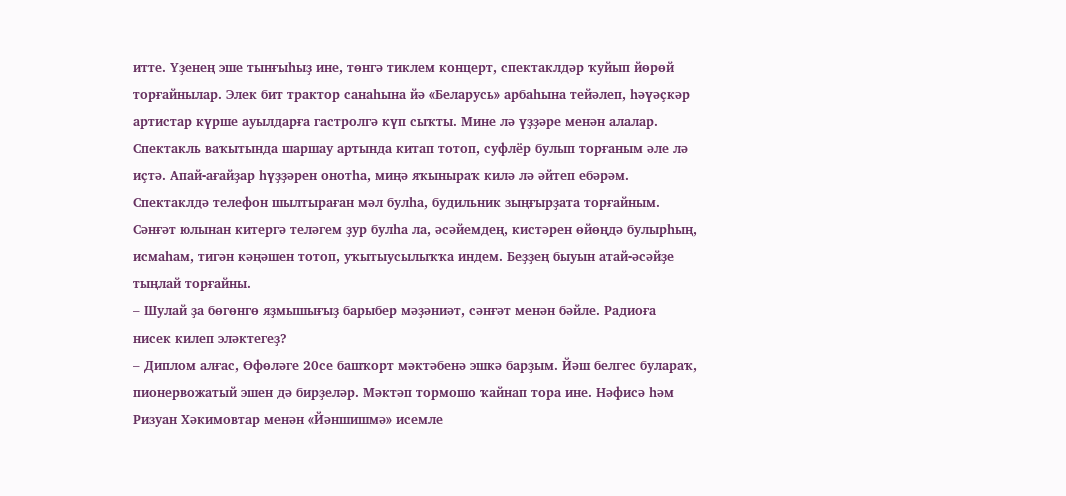итте. Үҙенең эше тынғыһыҙ ине, төнгә тиклем концерт, спектаклдәр ҡуйып йөрөй торғайнылар. Элек бит трактор санаһына йә «Беларусь» арбаһына тейәлеп, һәүәҫкәр артистар күрше ауылдарға гастролгә күп сыҡты. Мине лә үҙҙәре менән алалар. Спектакль ваҡытында шаршау артында китап тотоп, суфлёр булып торғаным әле лә иҫтә. Апай-ағайҙар һүҙҙәрен онотһа, миңә яҡыныраҡ килә лә әйтеп ебәрәм. Спектаклдә телефон шылтыраған мәл булһа, будильник зыңғырҙата торғайным. Сәнғәт юлынан китергә теләгем ҙур булһа ла, әсәйемдең, кистәрен өйөңдә булырһың, исмаһам, тигән кәңәшен тотоп, уҡытыусылыҡҡа индем. Беҙҙең быуын атай-әсәйҙе тыңлай торғайны.
– Шулай ҙа бөгөнгө яҙмышығыҙ барыбер мәҙәниәт, сәнғәт менән бәйле. Радиоға нисек килеп эләктегеҙ?
– Диплом алғас, Өфөләге 20се башҡорт мәктәбенә эшкә барҙым. Йәш белгес булараҡ, пионервожатый эшен дә бирҙеләр. Мәктәп тормошо ҡайнап тора ине. Нәфисә һәм Ризуан Хәкимовтар менән «Йәншишмә» исемле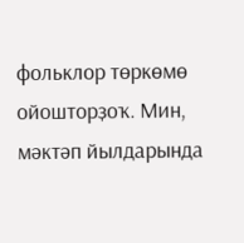фольклор төркөмө ойошторҙоҡ. Мин, мәктәп йылдарында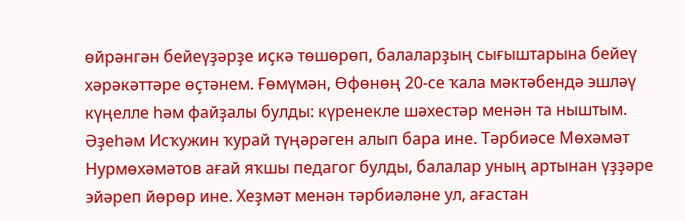өйрәнгән бейеүҙәрҙе иҫкә төшөрөп, балаларҙың сығыштарына бейеү хәрәкәттәре өҫтәнем. Ғөмүмән, Өфөнөң 20-се ҡала мәктәбендә эшләү күңелле һәм файҙалы булды: күренекле шәхестәр менән та ныштым. Әҙеһәм Исҡужин ҡурай түңәрәген алып бара ине. Тәрбиәсе Мөхәмәт Нурмөхәмәтов ағай яҡшы педагог булды, балалар уның артынан үҙҙәре эйәреп йөрөр ине. Хеҙмәт менән тәрбиәләне ул, ағастан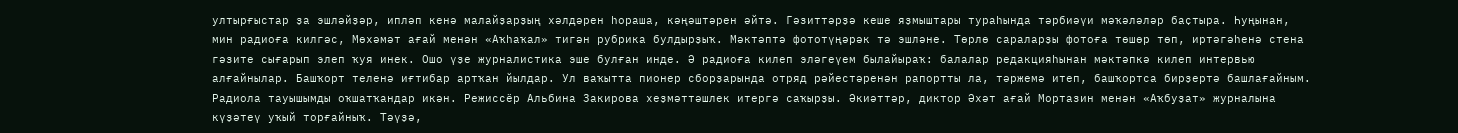ултырғыстар ҙа эшләйҙәр, ипләп кенә малайҙарҙың хәлдәрен һораша, кәңәштәрен әйтә. Гәзиттәрҙә кеше яҙмыштары тураһында тәрбиәүи мәҡәләләр баҫтыра. Һуңынан, мин радиоға килгәс, Мөхәмәт ағай менән «Аҡһаҡал» тигән рубрика булдырҙыҡ. Мәктәптә фототүңәрәк тә эшләне. Төрлө сараларҙы фотоға төшөр төп, иртәгәһенә стена гәзите сығарып элеп ҡуя инек. Ошо үҙе журналистика эше булған инде. Ә радиоға килеп эләгеүем былайыраҡ: балалар редакцияһынан мәктәпкә килеп интервью алғайнылар. Башҡорт теленә иғтибар артҡан йылдар. Ул ваҡытта пионер сборҙарында отряд рәйестәренән рапортты ла, тәржемә итеп, башҡортса бирҙертә башлағайным. Радиола тауышымды оҡшатҡандар икән. Режиссёр Альбина Закирова хеҙмәттәшлек итергә саҡырҙы. Әкиәттәр, диктор Әхәт ағай Мортазин менән «Аҡбуҙат» журналына күҙәтеү уҡый торғайныҡ. Тәүҙә,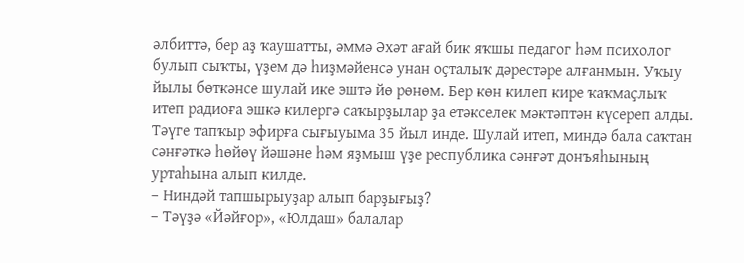әлбиттә, бер аҙ ҡаушатты, әммә Әхәт ағай бик яҡшы педагог һәм психолог булып сыҡты, үҙем дә һиҙмәйенсә унан оҫталыҡ дәрестәре алғанмын. Уҡыу йылы бөткәнсе шулай ике эштә йө рөнөм. Бер көн килеп кире ҡаҡмаҫлыҡ итеп радиоға эшкә килергә саҡырҙылар ҙа етәкселек мәктәптән күсереп алды. Тәүге тапҡыр эфирға сығыуыма 35 йыл инде. Шулай итеп, миндә бала саҡтан сәнғәткә һөйөү йәшәне һәм яҙмыш үҙе республика сәнғәт донъяһының уртаһына алып килде.
– Ниндәй тапшырыуҙар алып барҙығыҙ?
– Тәүҙә «Йәйғор», «Юлдаш» балалар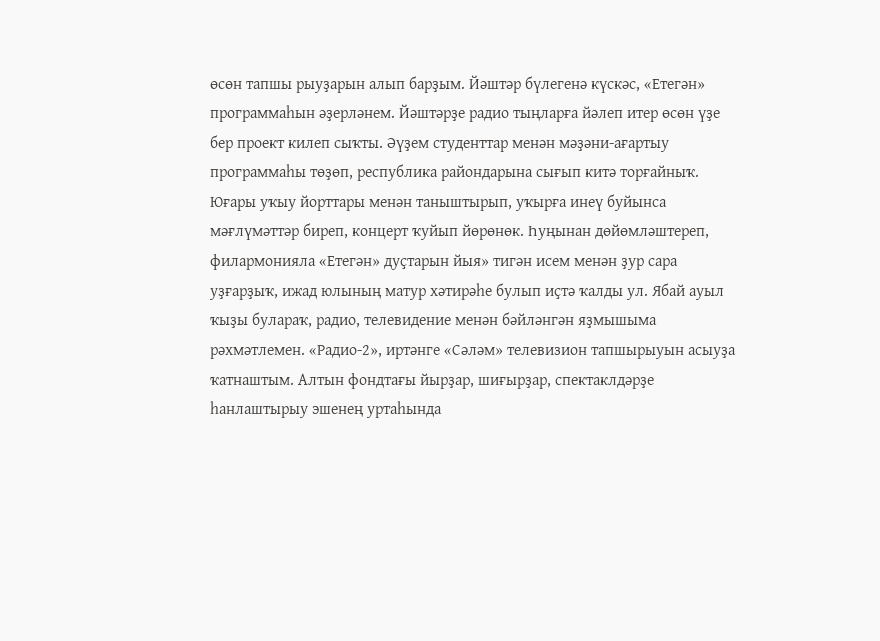өсөн тапшы рыуҙарын алып барҙым. Йәштәр бүлегенә күскәс, «Етегән» программаһын әҙерләнем. Йәштәрҙе радио тыңларға йәлеп итер өсөн үҙе бер проект килеп сыҡты. Әүҙем студенттар менән мәҙәни-ағартыу программаһы төҙөп, республика райондарына сығып китә торғайныҡ. Юғары уҡыу йорттары менән таныштырып, уҡырға инеү буйынса мәғлүмәттәр биреп, концерт ҡуйып йөрөнөк. Һуңынан дөйөмләштереп, филармонияла «Етегән» дуҫтарын йыя» тигән исем менән ҙур сара уҙғарҙыҡ, ижад юлының матур хәтирәһе булып иҫтә ҡалды ул. Ябай ауыл ҡыҙы булараҡ, радио, телевидение менән бәйләнгән яҙмышыма рәхмәтлемен. «Радио-2», иртәнге «Сәләм» телевизион тапшырыуын асыуҙа ҡатнаштым. Алтын фондтағы йырҙар, шиғырҙар, спектаклдәрҙе һанлаштырыу эшенең уртаһында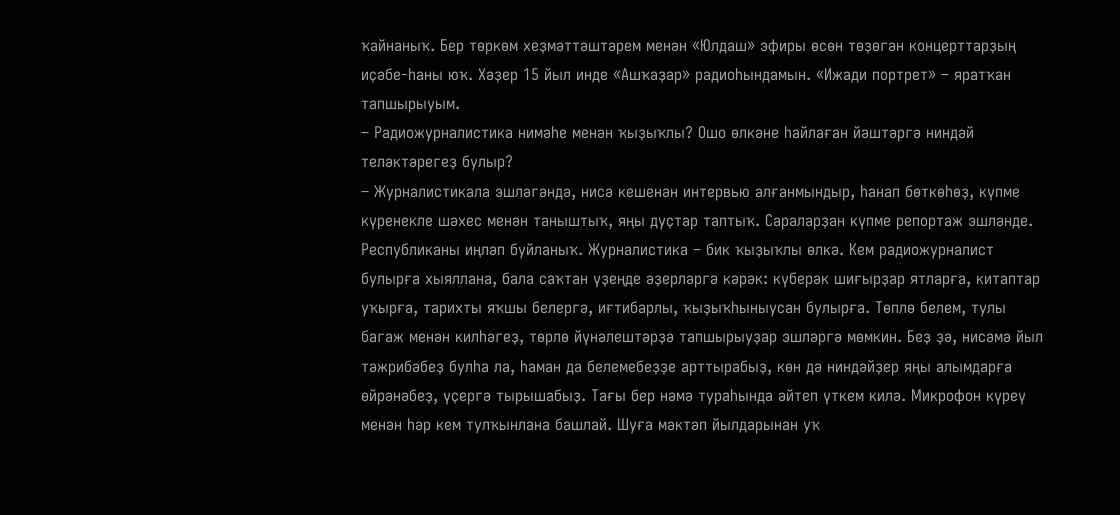ҡайнаныҡ. Бер төркөм хеҙмәттәштәрем менән «Юлдаш» эфиры өсөн төҙөгән концерттарҙың иҫәбе-һаны юҡ. Хәҙер 15 йыл инде «Ашҡаҙар» радиоһындамын. «Ижади портрет» – яратҡан тапшырыуым.
– Радиожурналистика нимәһе менән ҡыҙыҡлы? Ошо өлкәне һайлаған йәштәргә ниндәй теләктәрегеҙ булыр?
– Журналистикала эшләгәндә, нисә кешенән интервью алғанмындыр, һанап бөткөһөҙ, күпме күренекле шәхес менән таныштыҡ, яңы дуҫтар таптыҡ. Сараларҙан күпме репортаж эшләнде. Республиканы иңләп буйланыҡ. Журналистика – бик ҡыҙыҡлы өлкә. Кем радиожурналист булырға хыяллана, бала саҡтан үҙеңде әҙерләргә кәрәк: күберәк шиғырҙар ятларға, китаптар уҡырға, тарихты яҡшы белергә, иғтибарлы, ҡыҙыҡһыныусан булырға. Төплө белем, тулы багаж менән килһәгеҙ, төрлө йүнәлештәрҙә тапшырыуҙар эшләргә мөмкин. Беҙ ҙә, нисәмә йыл тәжрибәбеҙ булһа ла, һаман да белемебеҙҙе арттырабыҙ, көн дә ниндәйҙер яңы алымдарға өйрәнәбеҙ, үҫергә тырышабыҙ. Тағы бер нәмә тураһында әйтеп үткем килә. Микрофон күреү менән һәр кем тулҡынлана башлай. Шуға мәктәп йылдарынан уҡ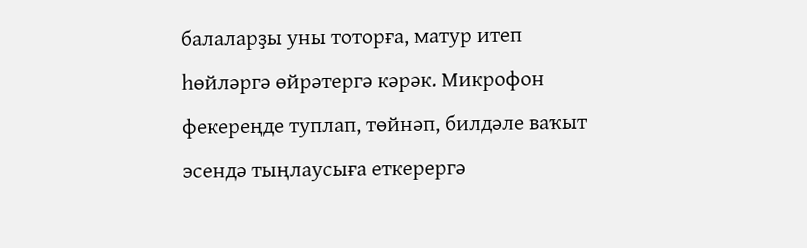балаларҙы уны тоторға, матур итеп һөйләргә өйрәтергә кәрәк. Микрофон фекереңде туплап, төйнәп, билдәле ваҡыт эсендә тыңлаусыға еткерергә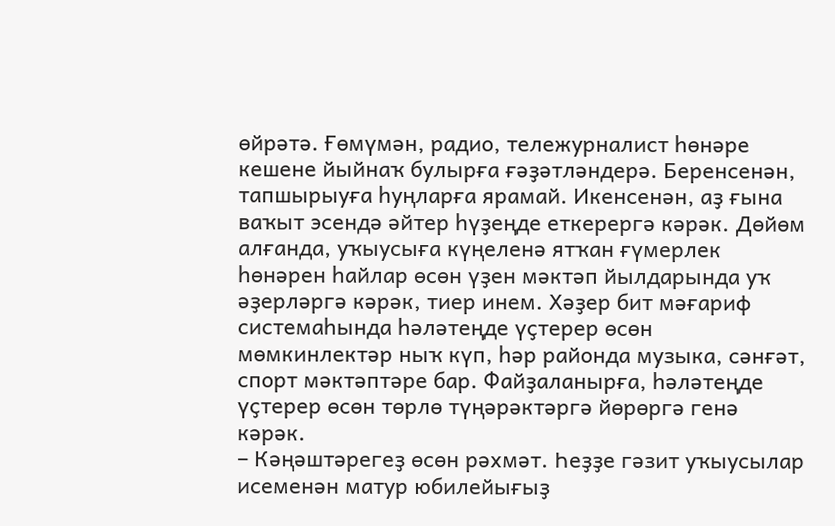өйрәтә. Ғөмүмән, радио, тележурналист һөнәре кешене йыйнаҡ булырға ғәҙәтләндерә. Беренсенән, тапшырыуға һуңларға ярамай. Икенсенән, аҙ ғына ваҡыт эсендә әйтер һүҙеңде еткерергә кәрәк. Дөйөм алғанда, уҡыусыға күңеленә ятҡан ғүмерлек һөнәрен һайлар өсөн үҙен мәктәп йылдарында уҡ әҙерләргә кәрәк, тиер инем. Хәҙер бит мәғариф системаһында һәләтеңде үҫтерер өсөн мөмкинлектәр ныҡ күп, һәр районда музыка, сәнғәт, спорт мәктәптәре бар. Файҙаланырға, һәләтеңде үҫтерер өсөн төрлө түңәрәктәргә йөрөргә генә кәрәк.
– Кәңәштәрегеҙ өсөн рәхмәт. Һеҙҙе гәзит уҡыусылар исеменән матур юбилейығыҙ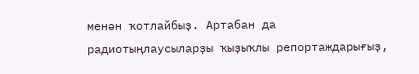менән ҡотлайбыҙ. Артабан да радиотыңлаусыларҙы ҡыҙыҡлы репортаждарығыҙ,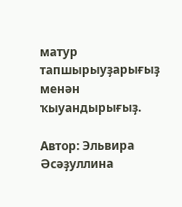матур тапшырыуҙарығыҙ менән ҡыуандырығыҙ.

Автор: Эльвира Әсәҙуллина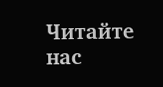Читайте нас